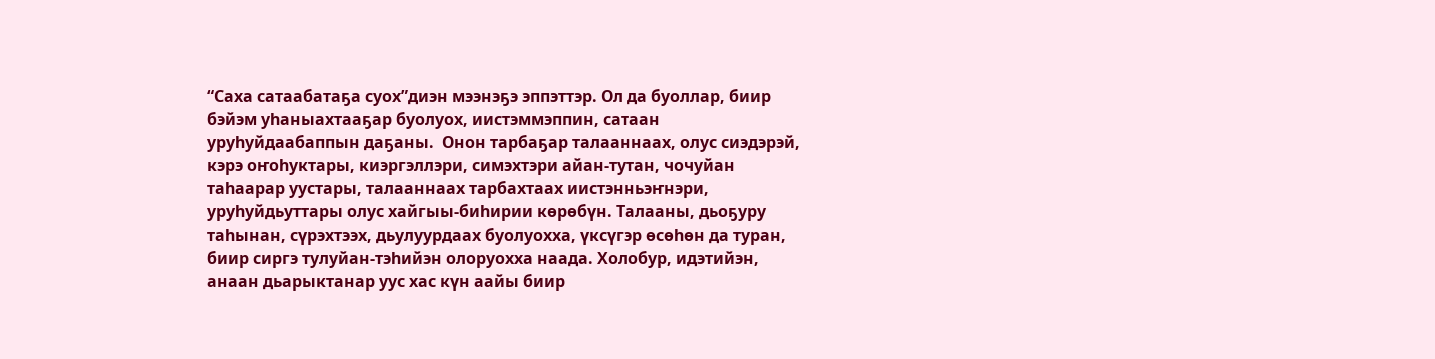“Саха сатаабатаҕа суох”диэн мээнэҕэ эппэттэр. Ол да буоллар, биир бэйэм уһаныахтааҕар буолуох, иистэммэппин, сатаан уруһуйдаабаппын даҕаны.  Онон тарбаҕар талааннаах, олус сиэдэрэй, кэрэ оҥоһуктары, киэргэллэри, симэхтэри айан-тутан, чочуйан таһаарар уустары, талааннаах тарбахтаах иистэнньэҥнэри, уруһуйдьуттары олус хайгыы-биһирии көрөбүн. Талааны, дьоҕуру таһынан, сүрэхтээх, дьулуурдаах буолуохха, үксүгэр өсөһөн да туран, биир сиргэ тулуйан-тэһийэн олоруохха наада. Холобур, идэтийэн, анаан дьарыктанар уус хас күн аайы биир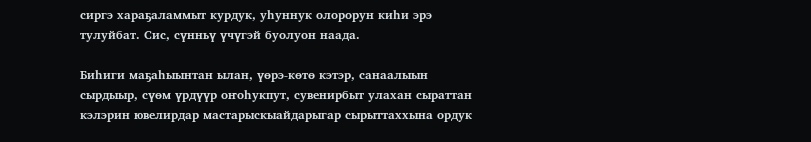сиргэ хараҕаламмыт курдук, уһуннук олорорун киһи эрэ тулуйбат. Сис, сүнньү үчүгэй буолуон наада.

Биһиги маҕаһыынтан ылан, үөрэ-көтө кэтэр, санаалыын сырдыыр, сүөм үрдүүр оҥоһукпут, сувенирбыт улахан сыраттан кэлэрин ювелирдар мастарыскыайдарыгар сырыттаххына ордук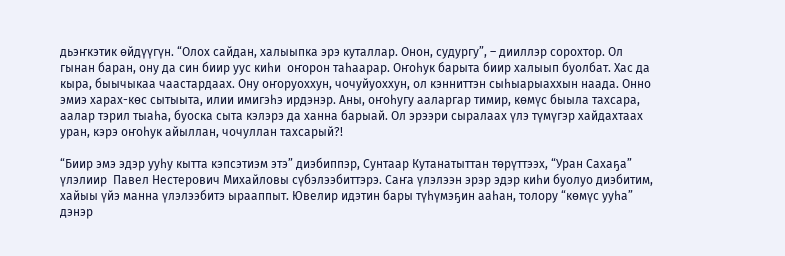дьэҥкэтик өйдүүгүн. “Олох сайдан, халыыпка эрэ куталлар. Онон, судургу”, – дииллэр сорохтор. Ол гынан баран, ону да син биир уус киһи  оҥорон таһаарар. Оҥоһук барыта биир халыып буолбат. Хас да кыра, быычыкаа чаастардаах. Ону оҥоруоххун, чочуйуоххун, ол кэнниттэн сыһыарыаххын наада. Онно эмиэ харах-көс сытыыта, илии имигэһэ ирдэнэр. Аны, оҥоһугу ааларгар тимир, көмүс быыла тахсара, аалар тэрил тыаһа, буоска сыта кэлэрэ да ханна барыай. Ол эрээри сыралаах үлэ түмүгэр хайдахтаах уран, кэрэ оҥоһук айыллан, чочуллан тахсарый?!

“Биир эмэ эдэр ууһу кытта кэпсэтиэм этэ” диэбиппэр, Сунтаар Кутанатыттан төрүттээх, “Уран Сахаҕа” үлэлиир  Павел Нестерович Михайловы сүбэлээбиттэрэ. Саҥа үлэлээн эрэр эдэр киһи буолуо диэбитим, хайыы үйэ манна үлэлээбитэ ырааппыт. Ювелир идэтин бары түһүмэҕин ааһан, толору “көмүс ууһа” дэнэр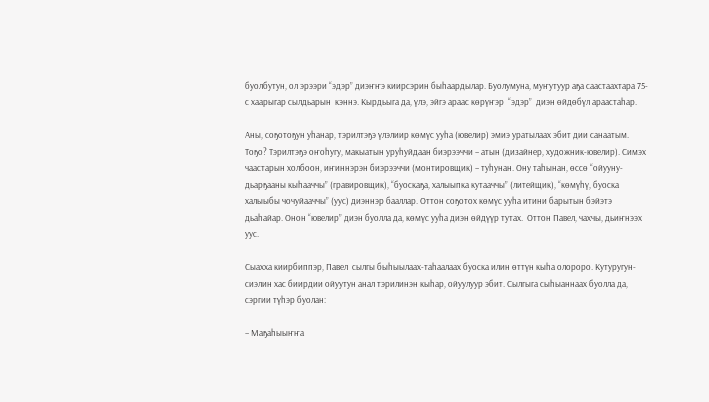буолбутун, ол эрээри “эдэр” диэҥҥэ киирсэрин быһаардылар. Буолумуна, муҥутуур аҕа саастаахтара 75-с хаарыгар сылдьарын  кэннэ. Кырдьыга да, үлэ, эйгэ араас көрүҥэр  “эдэр”  диэн өйдөбүл араастаһар.

Аны, соҕотоҕун уһанар, тэрилтэҕэ үлэлиир көмүс ууһа (ювелир) эмиэ уратылаах эбит дии санаатым.  Тоҕо? Тэрилтэҕэ оҥоһугу, макыатын уруһуйдаан биэрээччи – атын (дизайнер, художник-ювелир). Симэх чаастарын холбоон, иҥиннэрэн биэрээччи (монтировщик) – туһунан. Ону таһынан, өссө “ойууну-дьарҕааны кыһааччы” (гравировщик), “буоскаҕа, халыыпка кутааччы” (литейщик), “көмүһү, буоска халыыбы чочуйааччы” (уус) диэннэр бааллар. Оттон соҕотох көмүс ууһа итини барытын бэйэтэ дьаһайар. Онон “ювелир” диэн буолла да, көмүс ууһа диэн өйдүүр тутах.  Оттон Павел, чахчы, дьиҥнээх уус.

Сыахха киирбиппэр, Павел  сылгы быһыылаах-таһаалаах буоска илин өттүн кыһа олороро. Кутуругун-сиэлин хас биирдии ойуутун анал тэрилинэн кыһар, ойуулуур эбит. Сылгыга сыһыаннаах буолла да, сэргии түһэр буолан:

– Маҕаһыыҥҥа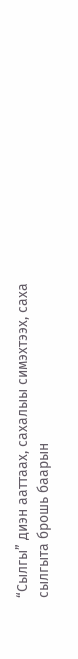“Сылгы” диэн ааттаах, сахалыы симэхтээх, саха сылгыта брошь баарын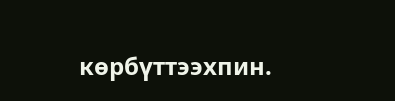көрбүттээхпин.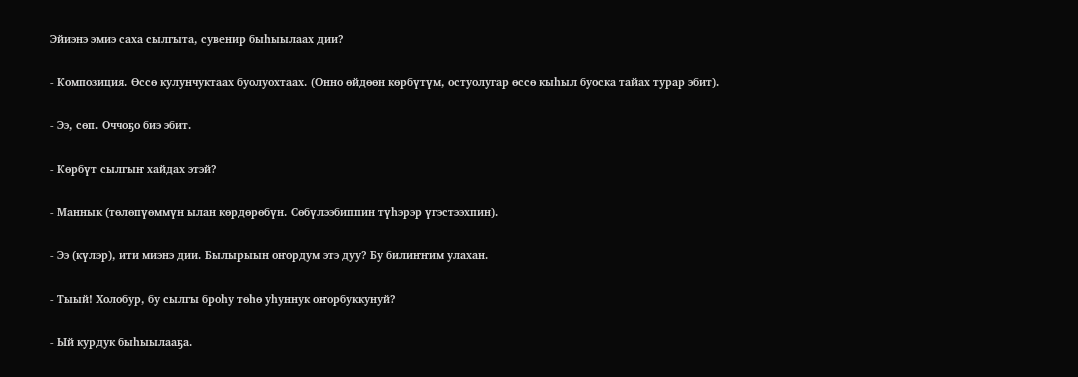Эйиэнэ эмиэ саха сылгыта, сувенир быһыылаах дии?

- Композиция. Өссө кулунчуктаах буолуохтаах. (Онно өйдөөн көрбүтүм, остуолугар өссө кыһыл буоска тайах турар эбит).

- Ээ, сөп. Оччоҕо биэ эбит.

- Көрбүт сылгыҥ хайдах этэй?

- Маннык (төлөпүөммүн ылан көрдөрөбүн. Сөбүлээбиппин түһэрэр үгэстээхпин).

- Ээ (күлэр), ити миэнэ дии. Былырыын оҥордум этэ дуу? Бу билиҥҥим улахан.

- Тыый! Холобур, бу сылгы броһу төһө уһуннук оҥорбуккунуй?

- Ый курдук быһыылааҕа.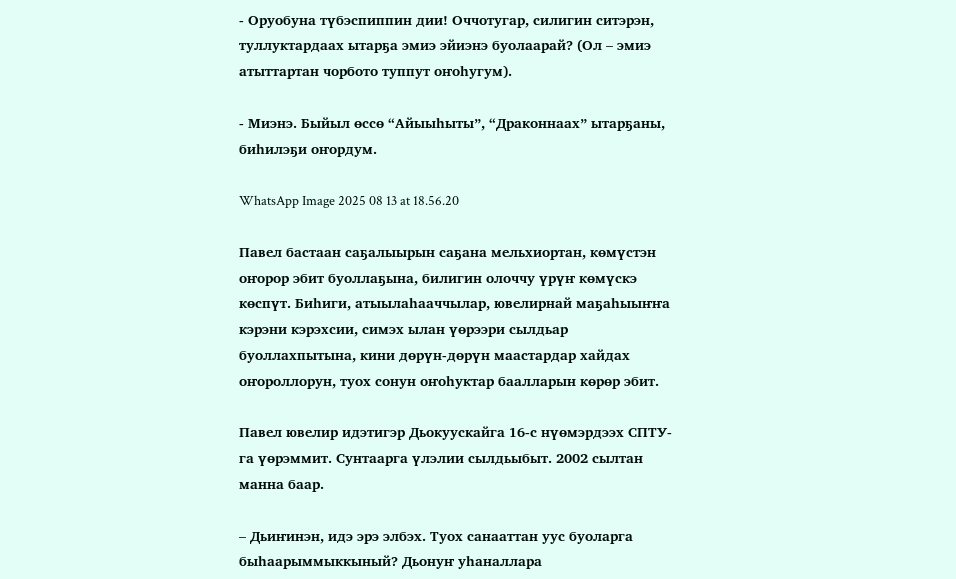- Оруобуна түбэспиппин дии! Оччотугар, силигин ситэрэн, туллуктардаах ытарҕа эмиэ эйиэнэ буолаарай? (Ол – эмиэ атыттартан чорбото туппут оҥоһугум).

- Миэнэ. Быйыл өссө “Айыыһыты”, “Драконнаах” ытарҕаны, биһилэҕи оҥордум.

WhatsApp Image 2025 08 13 at 18.56.20

Павел бастаан саҕалыырын саҕана мельхиортан, көмүстэн оҥорор эбит буоллаҕына, билигин олоччу үрүҥ көмүскэ көспүт. Биһиги, атыылаһааччылар, ювелирнай маҕаһыыҥҥа кэрэни кэрэхсии, симэх ылан үөрээри сылдьар буоллахпытына, кини дөрүн-дөрүн маастардар хайдах оҥороллорун, туох сонун оҥоһуктар баалларын көрөр эбит.

Павел ювелир идэтигэр Дьокуускайга 16-с нүөмэрдээх СПТУ-га үөрэммит. Сунтаарга үлэлии сылдьыбыт. 2002 сылтан манна баар.

– Дьиҥинэн, идэ эрэ элбэх. Туох санааттан уус буоларга быһаарыммыккыный? Дьонуҥ уһаналлара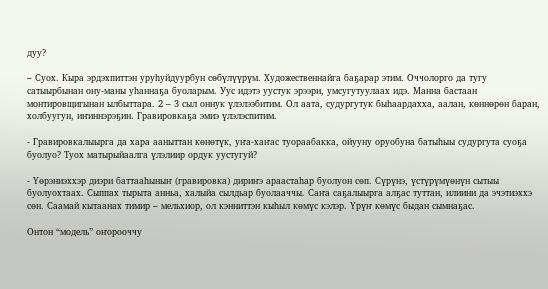дуу?

– Суох. Кыра эрдэхпиттэн уруһуйдуурбун сөбүлүүрүм. Художественнайга баҕарар этим. Оччолорго да тугу сатыырбынан ону-маны уһаннаҕа буоларым. Уус идэтэ уустук эрээри, умсугутуулаах идэ. Манна бастаан монтировщигынан ылбыттара. 2 – 3 сыл оннук үлэлээбитим. Ол аата, судургутук быһаардахха, аалан, көннөрөн баран, холбуугун, иҥиннэрэҕин. Гравировкаҕа эмиэ үлэлэспитим.

- Гравировкалыырга да хара ааныттан көнөтүк, уҥа-хаҥас туораабакка, ойууну оруобуна батыһыы судургута суоҕа буолуо? Туох матырыйаалга үлэлиир ордук уустугуй?

- Үөрэниэххэр диэри баттааһыныҥ (гравировка) дириҥэ араастаһар буолуон сөп. Сүрүнэ, үстүрүмүөнүн сытыы буолуохтаах. Сыппах тырыта анньа, халыйа сылдьар буолааччы. Саҥа саҕалыырга алҕас туттан, илиини да эчэтиэххэ сөн. Саамай кытаанах тимир – мельхиор, ол кэнниттэн кыһыл көмүс кэлэр. Үрүҥ көмүс быдан сымнаҕас.

Онтон “модель” оҥорооччу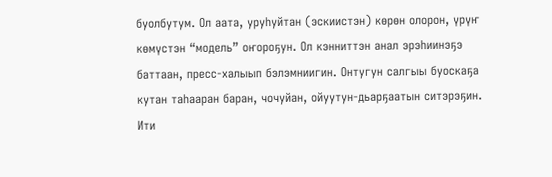буолбутум. Ол аата, уруһуйтан (эскиистэн) көрөн олорон, үрүҥ көмүстэн “модель” оҥороҕун. Ол кэнниттэн анал эрэһиинэҕэ баттаан, пресс-халыып бэлэмниигин. Онтугун салгыы буоскаҕа кутан таһааран баран, чочуйан, ойуутун-дьарҕаатын ситэрэҕин. Ити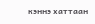кэннэ хаттаан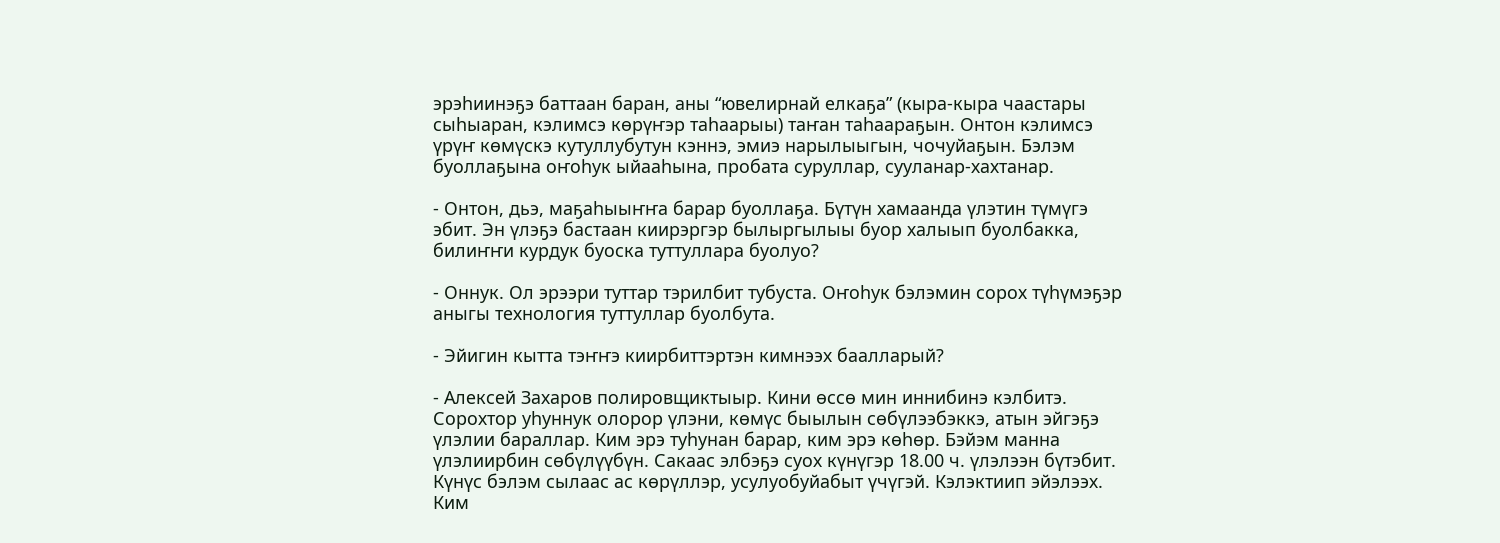эрэһиинэҕэ баттаан баран, аны “ювелирнай елкаҕа” (кыра-кыра чаастары сыһыаран, кэлимсэ көрүҥэр таһаарыы) таҥан таһаараҕын. Онтон кэлимсэ үрүҥ көмүскэ кутуллубутун кэннэ, эмиэ нарылыыгын, чочуйаҕын. Бэлэм буоллаҕына оҥоһук ыйааһына, пробата суруллар, сууланар-хахтанар.

- Онтон, дьэ, маҕаһыыҥҥа барар буоллаҕа. Бүтүн хамаанда үлэтин түмүгэ эбит. Эн үлэҕэ бастаан киирэргэр былыргылыы буор халыып буолбакка, билиҥҥи курдук буоска туттуллара буолуо?

- Оннук. Ол эрээри туттар тэрилбит тубуста. Оҥоһук бэлэмин сорох түһүмэҕэр аныгы технология туттуллар буолбута.

- Эйигин кытта тэҥҥэ киирбиттэртэн кимнээх баалларый?

- Алексей Захаров полировщиктыыр. Кини өссө мин иннибинэ кэлбитэ. Сорохтор уһуннук олорор үлэни, көмүс быылын сөбүлээбэккэ, атын эйгэҕэ үлэлии бараллар. Ким эрэ туһунан барар, ким эрэ көһөр. Бэйэм манна үлэлиирбин сөбүлүүбүн. Сакаас элбэҕэ суох күнүгэр 18.00 ч. үлэлээн бүтэбит. Күнүс бэлэм сылаас ас көрүллэр, усулуобуйабыт үчүгэй. Кэлэктиип эйэлээх. Ким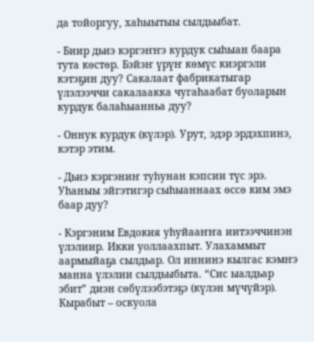да тойоргуу, хаһыытыы сылдьыбат.

- Биир дьиэ кэргэҥҥэ курдук сыһыан баара тута көстөр. Бэйэҥ үрүҥ көмүс киэргэли кэтэҕин дуу? Сакалаат фабрикатыгар үлэлээччи сакалаакка чугаһаабат буоларын курдук балаһыанньа дуу?

- Оннук курдук (күлэр). Урут, эдэр эрдэхпинэ, кэтэр этим.

- Дьиэ кэргэниҥ туһунан кэпсии түс эрэ. Уһаныы эйгэтигэр сыһыаннаах өссө ким эмэ баар дуу?

- Кэргэним Евдокия уһуйааҥҥа иитээччинэн үлэлиир. Икки уоллаахпыт. Улахаммыт аармыйаҕа сылдьар. Ол иннинэ кылгас кэмҥэ манна үлэлии сылдьыбыта. “Сис ыалдьар эбит” диэн сөбүлээбэтэҕэ (күлэн мүчүйэр). Кырабыт – оскуола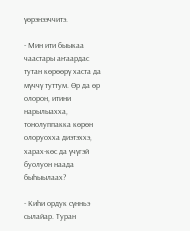үөрэнээччитэ.

- Мин ити быыкаа чаастары аҥаардас тутан көрөөрү хаста да мүччү туттум. Өр да өр олорон, итини нарылыахха, тонолуппакка көрөн олоруохха диэтэххэ, харах-көс да үчүгэй буолуон наада быһыылаах?

- Киһи ордук сүнньэ сылайар. Туран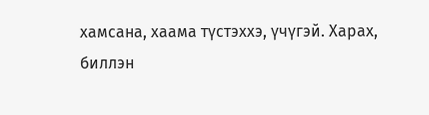хамсана, хаама түстэххэ, үчүгэй. Харах, биллэн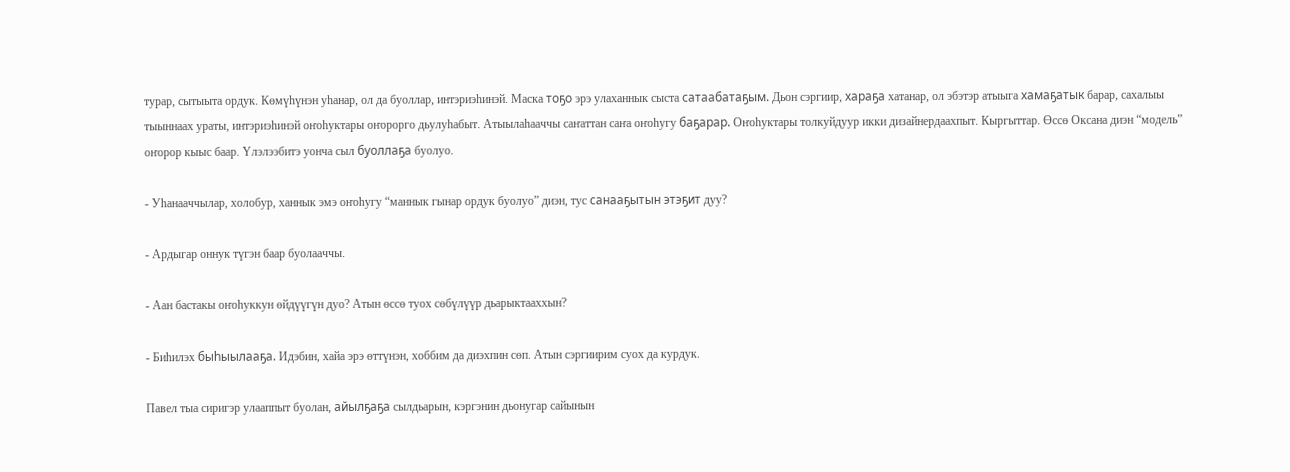турар, сытыыта ордук. Көмүһүнэн уһанар, ол да буоллар, интэриэһинэй. Маска тоҕо эрэ улаханнык сыста сатаабатаҕым. Дьон сэргиир, хараҕа хатанар, ол эбэтэр атыыга хамаҕатык барар, сахалыы тыыннаах ураты, интэриэһинэй оҥоһуктары оҥорорго дьулуһабыт. Атыылаһааччы саҥаттан саҥа оҥоһугу баҕарар. Оҥоһуктары толкуйдуур икки дизайнердаахпыт. Кыргыттар. Өссө Оксана диэн “модель” оҥорор кыыс баар. Үлэлээбитэ уонча сыл буоллаҕа буолуо.

- Уһанааччылар, холобур, ханнык эмэ оҥоһугу “маннык гынар ордук буолуо” диэн, тус санааҕытын этэҕит дуу?

- Ардыгар оннук түгэн баар буолааччы.

- Аан бастакы оҥоһуккун өйдүүгүн дуо? Атын өссө туох сөбүлүүр дьарыктааххын?

- Биһилэх быһыылааҕа. Идэбин, хайа эрэ өттүнэн, хоббим да диэхпин сөп. Атын сэргиирим суох да курдук.

Павел тыа сиригэр улааппыт буолан, айылҕаҕа сылдьарын, кэргэнин дьонугар сайынын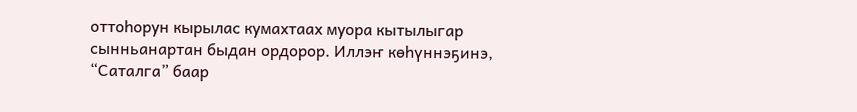оттоһорун кырылас кумахтаах муора кытылыгар сынньанартан быдан ордорор. Иллэҥ көһүннэҕинэ, “Саталга” баар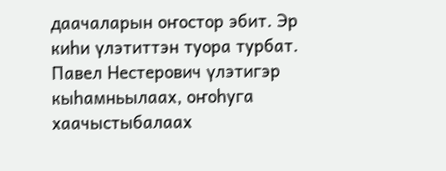даачаларын оҥостор эбит. Эр киһи үлэтиттэн туора турбат. Павел Нестерович үлэтигэр кыһамньылаах, оҥоһуга хаачыстыбалаах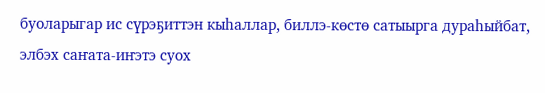буоларыгар ис сүрэҕиттэн кыһаллар, биллэ-көстө сатыырга дураһыйбат, элбэх саҥата-иҥэтэ суох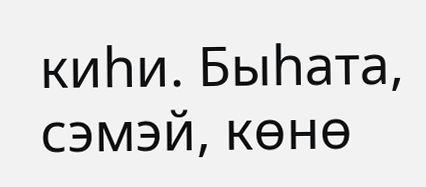киһи. Быһата, сэмэй, көнө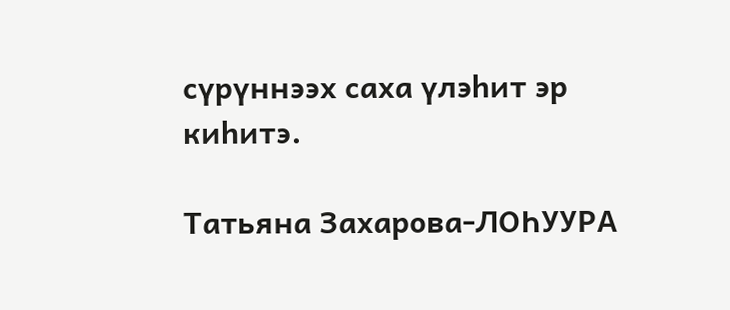сүрүннээх саха үлэһит эр киһитэ.

Татьяна Захарова-ЛОҺУУРА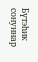Бүтэһик сонуннар